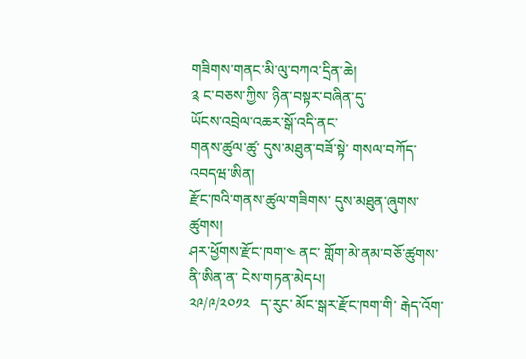གཟིགས་གནང་མི་ལུ་བཀའ་དྲིན་ཆེ།
༉ ང་བཅས་ཀྱིས་ ཉིན་བསྟར་བཞིན་དུ་
ཡོངས་འབྲེལ་འཆར་སྒོ་འདི་ནང་
གནས་ཚུལ་ཚུ་ དུས་མཐུན་བཟོ་སྟེ་ གསལ་བཀོད་འབདཝ་ཨིན།
རྫོང་ཁའི་གནས་ཚུལ་གཟིགས་ དུས་མཐུན་ཞུགས་ཚུགས།
ཤར་ཕྱོགས་རྫོང་ཁག་༤ ནང་ གློག་མེ་ནམ་བཅོ་ཚུགས་ནི་ཨིན་ན་ ངེས་གཏན་མེདཔ།
༢༩/༩/༢༠༡༢   ད་རུང་ མོང་སྒར་རྫོང་ཁག་གི་ རྒེད་འོག་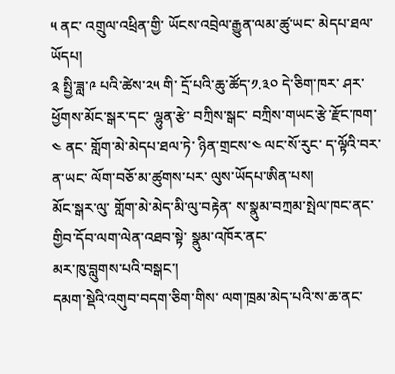༥ ནང་ འགྲུལ་འཕྲིན་གྱི་ ཡོངས་འབྲེལ་རྒྱུན་ལམ་ཚུ་ཡང་ མེདཔ་ཐལ་ཡོདཔ།
༉ སྤྱི་ཟླ་༩ པའི་ཚེས་༢༥ གི་ དྲོ་པའི་ཆུ་ཚོད་༡.༣༠ དེ་ཅིག་ཁར་ ཤར་ཕྱོགས་མོང་སྒར་དང་ ལྷུན་རྩེ་ བཀྲིས་སྒང་ བཀྲིས་གཡང་རྩེ་རྫོང་ཁག་༤ ནང་ གློག་མེ་མེདཔ་ཐལ་ཏེ་ ཉིན་གྲངས་༤ ལང་སོ་རུང་ ད་ལྟོའི་བར་ན་ཡང་ ལོག་བཅོ་མ་ཚུགས་པར་ ལུས་ཡོདཔ་ཨིན་པས།
མོང་སྒར་ལུ་ གློག་མེ་མེད་མི་ལུ་བརྟེན་ ས་སྣུམ་བཀྲམ་སྤེལ་ཁང་ནང་ གྱིབ་དོབ་ལག་ལེན་འཐབ་སྟེ་ སྣུམ་འཁོར་ནང་
མར་ཁུ་བླུགས་པའི་བསྒང་།
དམག་སྡེའི་འགུབ་བདག་ཅིག་གིས་ ལག་ཁྲམ་མེད་པའི་ས་ཆ་ནང་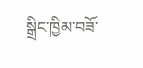སྒྲིང་ཁྱིམ་བཟོ་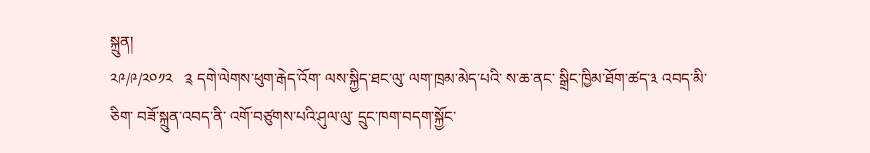སྐྲུན།
༢༩/༩/༢༠༡༢   ༉ དགེ་ལེགས་ཕུག་རྒེད་འོག་ ལས་སྐྱིད་ཐང་ལུ་ ལག་ཁྲམ་མེད་པའི་ ས་ཆ་ནང་ སྒྲིང་ཁྱིམ་ཐོག་ཚད་༣ འབད་མི་ཅིག་ བཟོ་སྐྲུན་འབད་ནི་ འགོ་བཙུགས་པའི་ཤུལ་ལུ་ དྲུང་ཁག་བདག་སྐྱོང་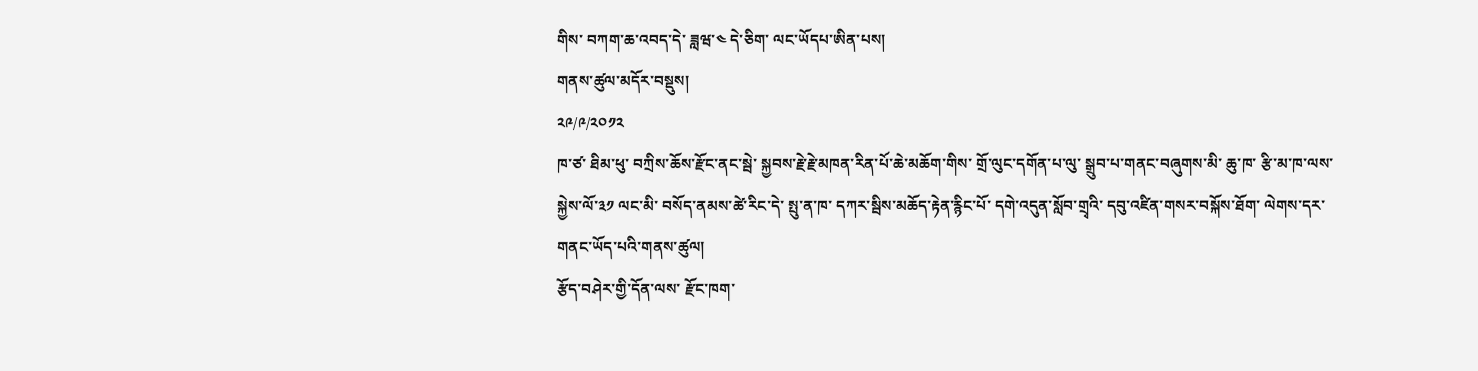གིས་ བཀག་ཆ་འབད་དེ་ ཟླཝ་༤ དེ་ཅིག་ ལང་ཡོདཔ་ཨིན་པས།
གནས་ཚུལ་མདོར་བསྡུས།
༢༩/༩/༢༠༡༢
ཁ་ཙ་ ཐིམ་ཕུ་ བཀྲིས་ཆོས་རྫོང་ནང་སྦེ་ སྐྱབས་རྗེ་རྗེ་མཁན་རིན་པོ་ཆེ་མཆོག་གིས་ གྲོ་ལུང་དགོན་པ་ལུ་ སྒྲུབ་པ་གནང་བཞུགས་མི་ ཆུ་ཁ་ རྩི་མ་ཁ་ལས་ སྐྱེས་ལོ་༣༡ ལང་མི་ བསོད་ནམས་ཚེ་རིང་དེ་ སྤུ་ན་ཁ་ དཀར་སྦིས་མཆོད་རྟེན་རྙིང་པོ་ དགེ་འདུན་སློབ་གྲྭའི་ དབུ་འཛིན་གསར་བསྐོས་ཐོག་ ལེགས་དར་གནང་ཡོད་པའི་གནས་ཚུལ།
རྩོད་བཤེར་གྱི་དོན་ལས་ རྫོང་ཁག་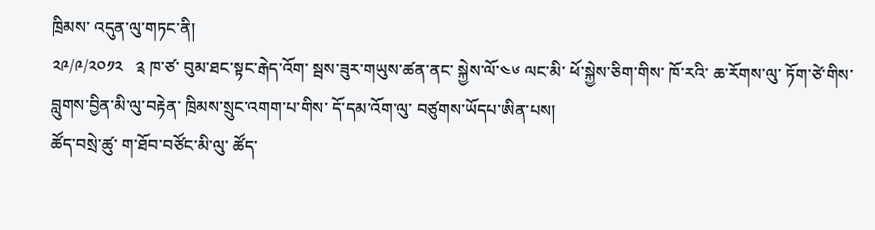ཁྲིམས་ འདུན་ལུ་གཏང་ནི།
༢༩/༩/༢༠༡༢   ༉ ཁ་ཙ་ བུམ་ཐང་སྟང་རྒེད་འོག་ སྦས་ཟུར་གཡུས་ཚན་ནང་ སྐྱེས་ལོ་༤༦ ལང་མི་ ཕོ་སྐྱེས་ཅིག་གིས་ ཁོ་རའི་ ཆ་རོགས་ལུ་ ཏོག་ཙེ་གིས་ བླུགས་བྱིན་མི་ལུ་བརྟེན་ ཁྲིམས་སྲུང་འགག་པ་གིས་ དོ་དམ་འོག་ལུ་ བཙུགས་ཡོདཔ་ཨིན་པས།
ཚོད་བསྲེ་ཚུ་ ག་ཐོབ་བཙོང་མི་ལུ་ ཚོད་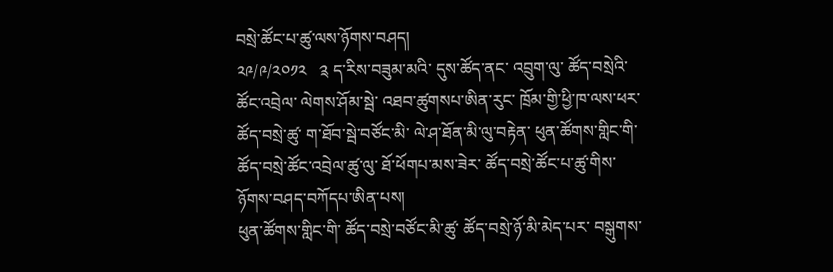བསྲེ་ཚོང་པ་ཚུ་ལས་ཉོགས་བཤད།
༢༩/༩/༢༠༡༢   ༉ ད་རིས་བཟུམ་མའི་ དུས་ཚོད་ནང་ འབྲུག་ལུ་ ཚོད་བསྲེའི་ཚོང་འབྲེལ་ ལེགས་ཤོམ་སྦེ་ འཐབ་ཚུགསཔ་ཨིན་རུང་ ཁྲོམ་གྱི་ཕྱི་ཁ་ལས་ཕར་ ཚོད་བསྲེ་ཚུ་ ག་ཐོབ་སྦེ་བཙོང་མི་ ལེ་ཤ་ཐོན་མི་ལུ་བརྟེན་ ཕུན་ཚོགས་གླིང་གི་ ཚོད་བསྲེ་ཚོང་འབྲེལ་ཚུ་ལུ་ ཐོ་ཕོགཔ་མས་ཟེར་ ཚོད་བསྲེ་ཚོང་པ་ཚུ་གིས་ ཉོགས་བཤད་བཀོདཔ་ཨིན་པས།
ཕུན་ཚོགས་གླིང་གི་ ཚོད་བསྲེ་བཙོང་མི་ཚུ་ ཚོད་བསྲེ་ཉོ་མི་མེད་པར་ བསྒུགས་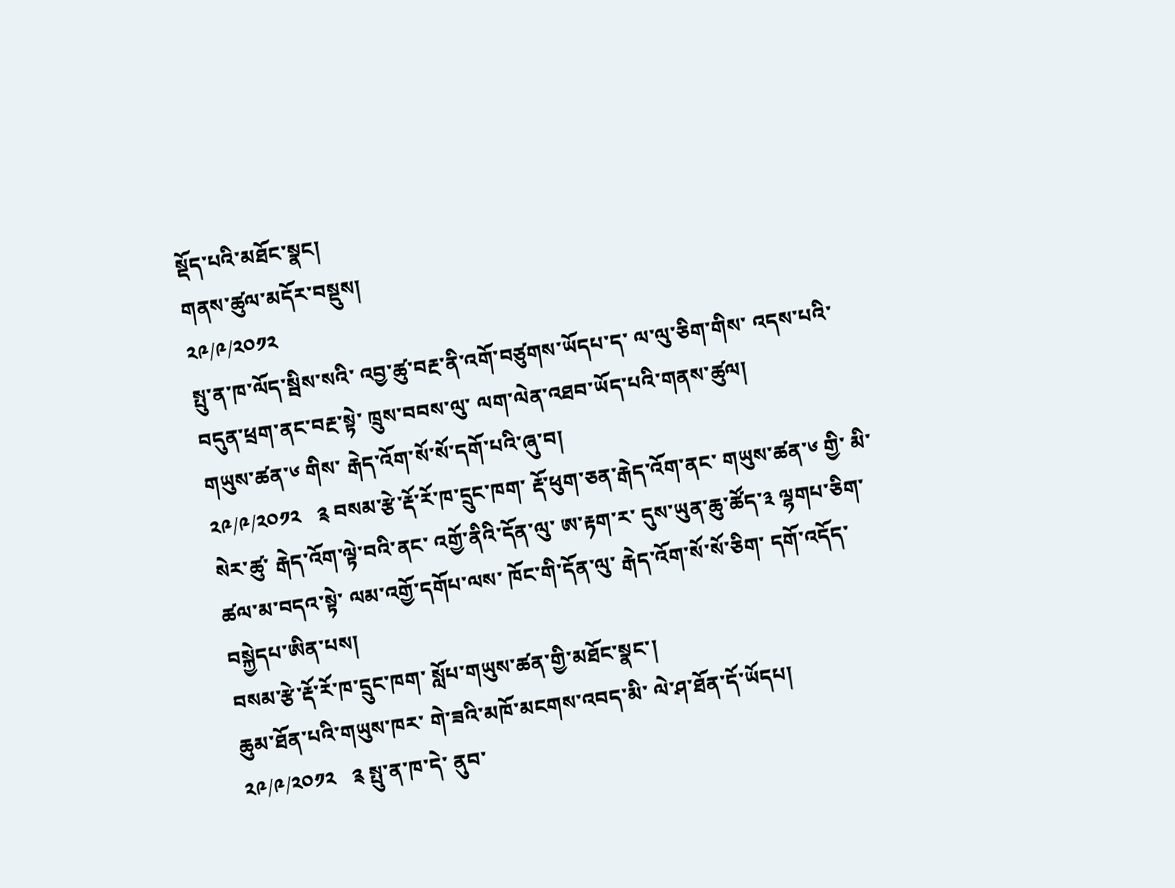སྡོད་པའི་མཐོང་སྣང།
གནས་ཚུལ་མདོར་བསྡུས།
༢༩/༩/༢༠༡༢
སྤུ་ན་ཁ་ལོད་སྦིས་སའི་ འབྱ་ཚུ་བརྔ་ནི་འགོ་བཙུགས་ཡོདཔ་ད་ ལ་ལུ་ཅིག་གིས་ འདས་པའི་བདུན་ཕྲག་ནང་བརྔ་སྟེ་ ཁྲུས་བབས་ལུ་ ལག་ལེན་འཐབ་ཡོད་པའི་གནས་ཚུལ།
གཡུས་ཚན་༦ གིས་ རྒེད་འོག་སོ་སོ་དགོ་པའི་ཞུ་བ།
༢༩/༩/༢༠༡༢   ༉ བསམ་རྩེ་རྡོ་རོ་ཁ་དྲུང་ཁག་ རྡོ་ཕུག་ཅན་རྒེད་འོག་ནང་ གཡུས་ཚན་༦ གྱི་ མི་སེར་ཚུ་ རྒེད་འོག་ལྟེ་བའི་ནང་ འགྱོ་ནིའི་དོན་ལུ་ ཨ་རྟག་ར་ དུས་ཡུན་ཆུ་ཚོད་༣ ལྷགཔ་ཅིག་ ཚལ་མ་བདའ་སྟེ་ ལམ་འགྱོ་དགོཔ་ལས་ ཁོང་གི་དོན་ལུ་ རྒེད་འོག་སོ་སོ་ཅིག་ དགོ་འདོད་བསྐྱེདཔ་ཨིན་པས།
བསམ་རྩེ་རྡོ་རོ་ཁ་དྲུང་ཁག་ སློཔ་གཡུས་ཚན་གྱི་མཐོང་སྣང་།
ཆུམ་ཐོན་པའི་གཡུས་ཁར་ གེ་ཟའི་མཁོ་མངགས་འབད་མི་ ལེ་ཤ་ཐོན་དོ་ཡོདཔ།
༢༩/༩/༢༠༡༢   ༉ སྤུ་ན་ཁ་དེ་ ནུབ་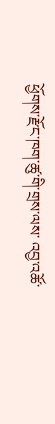ཕྱོགས་རྫོང་ཁག་ཚུ་གི་གྲས་ལས་ འབྱ་འཚོ་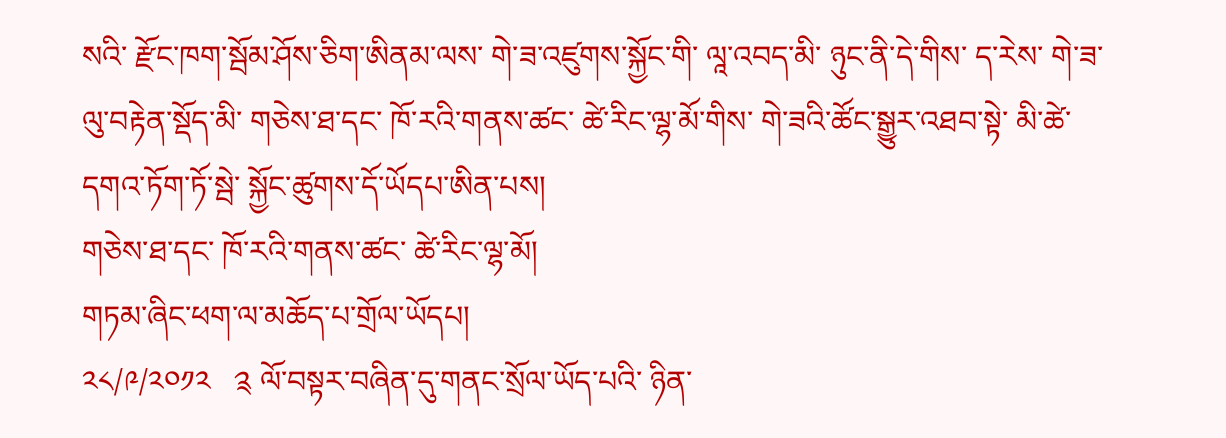སའི་ རྫོང་ཁག་སྦོམ་ཤོས་ཅིག་ཨིནམ་ལས་ གེ་ཟ་འཛུགས་སྐྱོང་གི་ ལཱ་འབད་མི་ ཉུང་ནི་དེ་གིས་ ད་རེས་ གེ་ཟ་ལུ་བརྟེན་སྡོད་མི་ གཅེས་ཐ་དང་ ཁོ་རའི་གནས་ཚང་ ཚེ་རིང་ལྷ་མོ་གིས་ གེ་ཟའི་ཚོང་སྒྱུར་འཐབ་སྟེ་ མི་ཚེ་དགའ་ཏོག་ཏོ་སྦེ་ སྐྱོང་ཚུགས་དོ་ཡོདཔ་ཨིན་པས།
གཅེས་ཐ་དང་ ཁོ་རའི་གནས་ཚང་ ཚེ་རིང་ལྷ་མོ།
གཏམ་ཞིང་ཕག་ལ་མཆོད་པ་གྲོལ་ཡོདཔ།
༢༨/༩/༢༠༡༢   ༉ ལོ་བསྟར་བཞིན་དུ་གནང་སྲོལ་ཡོད་པའི་ ཉིན་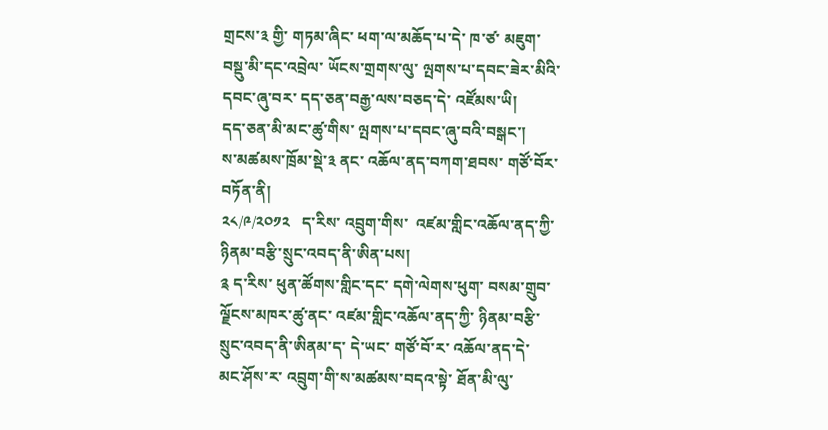གྲངས་༣ གྱི་ གཏམ་ཞིང་ ཕག་ལ་མཆོད་པ་དེ་ ཁ་ཙ་ མཇུག་བསྡུ་མི་དང་འབྲེལ་ ཡོངས་གྲགས་ལུ་ ལྤགས་པ་དབང་ཟེར་མིའི་དབང་ཞུ་བར་ དད་ཅན་བརྒྱ་ལས་བཅད་དེ་ འཛོམས་ཡི།
དད་ཅན་མི་མང་ཚུ་གིས་ ལྤགས་པ་དབང་ཞུ་བའི་བསྒང་།
ས་མཚམས་ཁྲོམ་སྡེ་༣ ནང་ འཆོལ་ནད་བཀག་ཐབས་ གཙོ་བོར་བཏོན་ནི།
༢༨/༩/༢༠༡༢   ད་རིས་ འབྲུག་གིས་  འཛམ་གླིང་འཆོལ་ནད་ཀྱི་ ཉིནམ་བརྩི་སྲུང་འབད་ནི་ཨིན་པས།
༉ ད་རིས་ ཕུན་ཚོགས་གླིང་དང་ དགེ་ལེགས་ཕུག་ བསམ་གྲུབ་ལྗོངས་མཁར་ཚུ་ནང་ འཛམ་གླིང་འཆོལ་ནད་ཀྱི་ ཉིནམ་བརྩི་སྲུང་འབད་ནི་ཨིནམ་ད་ དེ་ཡང་ གཙོ་བོ་ར་ འཆོལ་ནད་དེ་ མང་ཤོས་ར་ འབྲུག་གི་ས་མཚམས་བདའ་སྟེ་ ཐོན་མི་ལུ་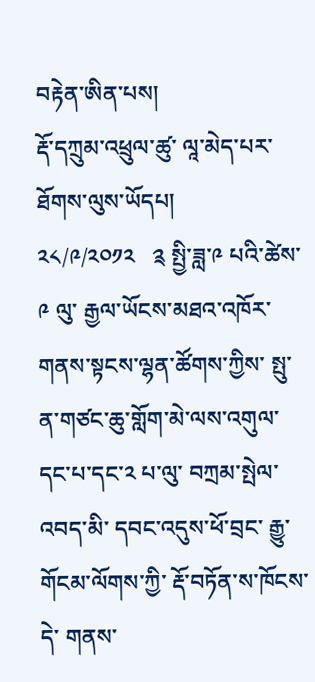བརྟེན་ཨིན་པས།
རྡོ་དཀྲུམ་འཕྲུལ་ཚུ་ ལཱ་མེད་པར་ ཐོགས་ལུས་ཡོདཔ།
༢༨/༩/༢༠༡༢   ༉ སྤྱི་ཟླ་༩ པའི་ཚེས་༩ ལུ་ རྒྱལ་ཡོངས་མཐའ་འཁོར་གནས་སྟངས་ལྷན་ཚོགས་ཀྱིས་ སྤུ་ན་གཙང་ཆུ་གློག་མེ་ལས་འགུལ་དང་པ་དང་༢ པ་ལུ་ བཀྲམ་སྤེལ་འབད་མི་ དབང་འདུས་ཕོ་བྲང་ རྒྱུ་གོངམ་ལོགས་ཀྱི་ རྡོ་བཏོན་ས་ཁོངས་དེ་ གནས་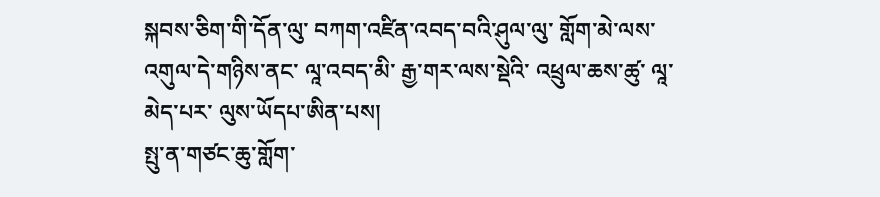སྐབས་ཅིག་གི་དོན་ལུ་ བཀག་འཛིན་འབད་བའི་ཤུལ་ལུ་ གློག་མེ་ལས་འགུལ་དེ་གཉིས་ནང་ ལཱ་འབད་མི་ རྒྱ་གར་ལས་སྡེའི་ འཕྲུལ་ཆས་ཚུ་ ལཱ་མེད་པར་ ལུས་ཡོདཔ་ཨིན་པས།
སྤུ་ན་གཙང་ཆུ་གློག་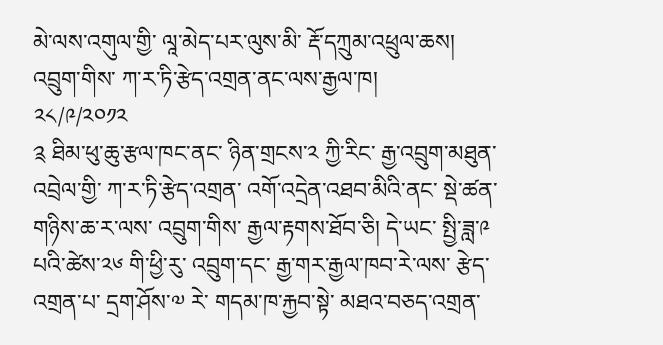མེ་ལས་འགུལ་གྱི་ ལཱ་མེད་པར་ལུས་མི་ རྡོ་དཀྲུམ་འཕྲུལ་ཆས།
འབྲུག་གིས་ ཀ་ར་ཏི་རྩེད་འགྲན་ནང་ལས་རྒྱལ་ཁ།
༢༨/༩/༢༠༡༢
༉ ཐིམ་ཕུ་ཆུ་རྩལ་ཁང་ནང་ ཉིན་གྲངས་༢ ཀྱི་རིང་ རྒྱ་འབྲུག་མཐུན་འབྲེལ་གྱི་ ཀ་ར་ཏི་རྩེད་འགྲན་ འགོ་འདྲེན་འཐབ་མིའི་ནང་ སྡེ་ཚན་གཉིས་ཆ་ར་ལས་ འབྲུག་གིས་ རྒྱལ་རྟགས་ཐོབ་ཅི། དེ་ཡང་ སྤྱི་ཟླ་༩ པའི་ཚེས་༢༦ གི་ཕྱི་རུ་ འབྲུག་དང་ རྒྱ་གར་རྒྱལ་ཁབ་རེ་ལས་ རྩེད་འགྲན་པ་ དྲག་ཤོས་༧ རེ་ གདམ་ཁ་རྐྱབ་སྟེ་ མཐའ་བཅད་འགྲན་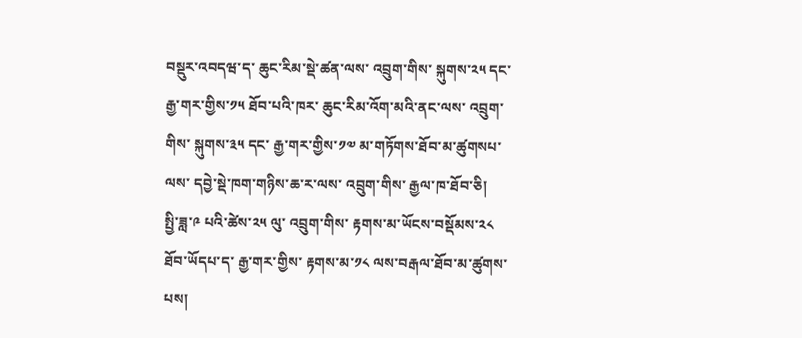བསྡུར་འབདཝ་ད་ ཆུང་རིམ་སྡེ་ཚན་ལས་ འབྲུག་གིས་ སྐུགས་༢༥ དང་ རྒྱ་གར་གྱིས་༡༥ ཐོབ་པའི་ཁར་ ཆུང་རིམ་འོག་མའི་ནང་ལས་ འབྲུག་གིས་ སྐུགས་༣༥ དང་ རྒྱ་གར་གྱིས་༡༧ མ་གཏོགས་ཐོབ་མ་ཚུགསཔ་ལས་ དབྱེ་སྡེ་ཁག་གཉིས་ཆ་ར་ལས་ འབྲུག་གིས་ རྒྱལ་ཁ་ཐོབ་ཅི།
སྤྱི་ཟླ་༩ པའི་ཚེས་༢༥ ལུ་ འབྲུག་གིས་ རྟགས་མ་ཡོངས་བསྡོམས་༢༨ ཐོབ་ཡོདཔ་ད་ རྒྱ་གར་གྱིས་ རྟགས་མ་༡༨ ལས་བརྒལ་ཐོབ་མ་ཚུགས་པས།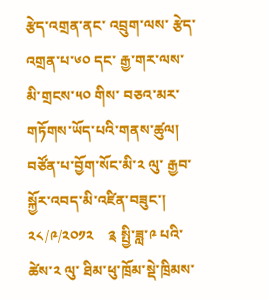རྩེད་འགྲན་ནང་ འབྲུག་ལས་ རྩེད་འགྲན་པ་༦༠ དང་ རྒྱ་གར་ལས་ མི་གྲངས་༥༠ གིས་ བཅའ་མར་གཏོགས་ཡོད་པའི་གནས་ཚུལ།
བཙོན་པ་བྱོག་སོང་མི་༢ ལུ་ རྒྱབ་སྐྱོར་འབད་མི་འཛིན་བཟུང་།
༢༨/༩/༢༠༡༢    ༉ སྤྱི་ཟླ་༩ པའི་ཚེས་༢ ལུ་ ཐིམ་ཕུ་ཁྲོམ་སྡེ་ཁྲིམས་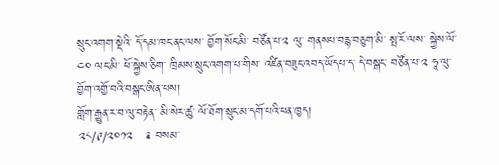སྲུང་འགག་སྡེའི་ དོ་དམ་ཁང་ནང་ལས་ བྱོག་སོང་མི་ བཙོན་པ་༢ ལུ་ གནསཔ་བརྙ་བཅུག་མི་ སྤ་རོ་ལས་ སྐྱེས་ལོ་༤༠ ལང་མི་ ཕོ་སྐྱེས་ཅིག་ ཁྲིམས་སྲུང་འགག་པ་གིས་ འཛིན་བཟུང་འབད་ཡོདཔ་ད་ དེ་བསྒང་ བཙོན་པ་༢ ཧཱ་ལུ་ བྱོག་འགྱོ་བའི་བསྒང་ཨིན་པས།
གློག་རྒྱུན་ར་བ་ལུ་བརྟེན་ མི་སེར་ཚུ་ ལོ་ཐོག་སྲུང་མ་དགོ་པའི་ཕན་ཁྱད།
༢༨/༩/༢༠༡༢   ༉ བསམ་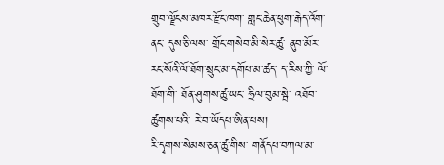གྲུབ་ལྗོངས་མཁར་རྫོང་ཁག་ གླང་ཆེན་ཕུག་རྒེད་འོག་ནང་ དུས་ཅི་ལས་ གྲོང་གསེབ་མི་སེར་ཚུ་ ནུབ་མོར་རང་སོའི་ལོ་ཐོག་སྲུང་མ་དགོཔ་མ་ཚད་ ད་རིས་ཀྱི་ ལོ་ཐོག་གི་ ཐོན་ཤུགས་ཚུ་ཡང་ ཧྲིལ་བུམ་སྦེ་ འཐོབ་ཚུགས་པའི་ རེ་བ་ཡོདཔ་ཨིན་པས།
རི་དྭགས་སེམས་ཅན་ཚུ་གིས་ གནོདཔ་བཀལ་མ་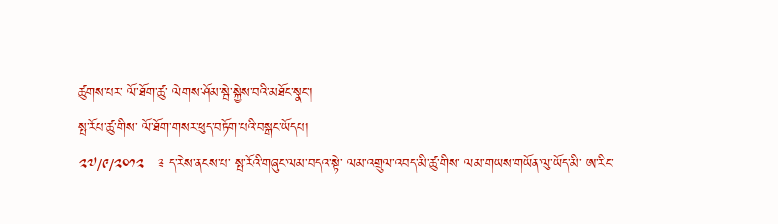ཚུགས་པར་ ལོ་ཐོག་ཚུ་ ལེགས་ཤོམ་སྦེ་སྐྱེས་བའི་མཐོང་སྣང་།
སྤ་རོཔ་ཚུ་གིས་ ལོ་ཐོག་གསར་ཕུད་བཏོག་པའི་བསྒང་ཡོདཔ།
༢༧/༩/༢༠༡༢   ༉ ད་རེས་ནངས་པ་ སྤ་རོའི་གཞུང་ལམ་བདའ་སྟེ་ ལམ་འགྲུལ་འབད་མི་ཚུ་གིས་ ལམ་གཡས་གཡོན་ལུ་ཡོད་མི་ ཨ་རིང་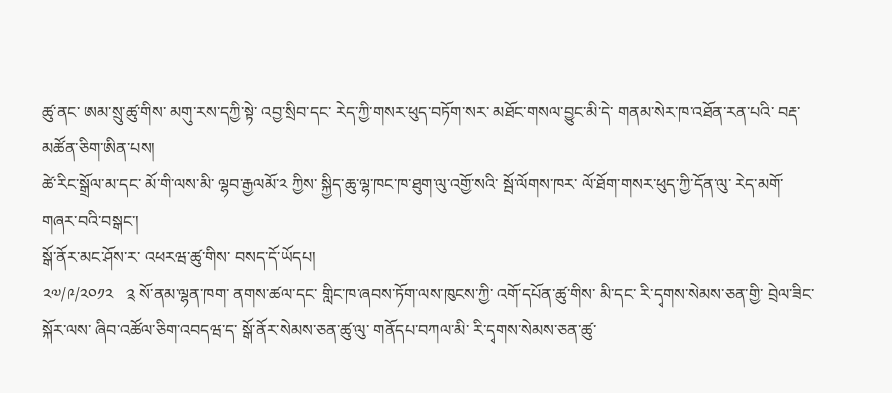ཚུ་ནང་ ཨམ་སྲུ་ཚུ་གིས་ མགུ་རས་དཀྱི་སྟེ་ འབྱ་སྲིབ་དང་ རེད་ཀྱི་གསར་ཕུད་བཏོག་སར་ མཐོང་གསལ་བྱུང་མི་དེ་ གནམ་སེར་ཁ་འཐོན་རན་པའི་ བརྡ་མཚོན་ཅིག་ཨིན་པས།
ཚེ་རིང་སྒྲོལ་མ་དང་ མོ་གི་ལས་མི་ ལྷབ་རྒྱལམོ་༢ ཀྱིས་ སྐྱིད་ཆུ་ལྷ་ཁང་ཁ་ཐུག་ལུ་འགྱོ་སའི་ སྦོ་ལོགས་ཁར་ ལོ་ཐོག་གསར་ཕུད་ཀྱི་དོན་ལུ་ རེད་མགོ་གཞར་བའི་བསྒང་།
སྒོ་ནོར་མང་ཤོས་ར་ འཕརཝ་ཚུ་གིས་ བསད་དོ་ཡོདཔ།
༢༧/༩/༢༠༡༢   ༉ སོ་ནམ་ལྷན་ཁག་ ནགས་ཚལ་དང་ གླིང་ཁ་ཞབས་ཏོག་ལས་ཁུངས་ཀྱི་ འགོ་དཔོན་ཚུ་གིས་ མི་དང་ རི་དྭགས་སེམས་ཅན་གྱི་ བྲེལ་ཟིང་སྐོར་ལས་ ཞིབ་འཚོལ་ཅིག་འབདཝ་ད་ སྒོ་ནོར་སེམས་ཅན་ཚུ་ལུ་ གནོདཔ་བཀལ་མི་ རི་དྭགས་སེམས་ཅན་ཚུ་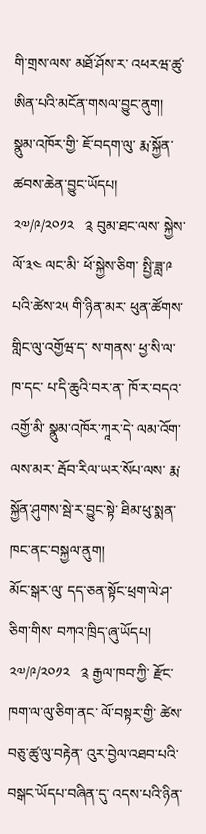གི་གྲས་ལས་ མཐོ་ཤོས་ར་ འཕརཝ་ཚུ་ཨིན་པའི་མངོན་གསལ་བྱུང་ནུག།
སྣུམ་འཁོར་གྱི་ ཇོ་བདག་ལུ་ རྨ་སྐྱོན་ཚབས་ཆེན་བྱུང་ཡོདཔ།
༢༧/༩/༢༠༡༢   ༉ བུམ་ཐང་ལས་ སྐྱེས་ལོ་༣༤ ལང་མི་ ཕོ་སྐྱེས་ཅིག་ སྤྱི་ཟླ་༩ པའི་ཚེས་༢༥ གི་ཉིན་མར་ ཕུན་ཚོགས་གླིང་ལུ་འགྱོཝ་ད་ ས་གནས་ ཕྱ་སི་ལ་ཁ་དང་ པ་དི་ཆུའི་བར་ན་ ཁོ་ར་བདའ་འགྱོ་མི་ སྣུམ་འཁོར་ཀཱར་དེ་ ལམ་འོག་ལས་མར་ རྦོབ་རིལ་ཡར་སོཔ་ལས་ རྨ་སྐྱོན་ཤུགས་སྦེ་ར་བྱུང་སྟེ་ ཐིམ་ཕུ་སྨན་ཁང་ནང་བསྐྱལ་ནུག།
མོང་སྒར་ལུ་ དད་ཅན་སྟོང་ཕྲག་ལེ་ཤ་ཅིག་གིས་ བཀའ་ཁྲིད་ཞུ་ཡོདཔ།
༢༧/༩/༢༠༡༢   ༉ རྒྱལ་ཁབ་ཀྱི་ རྫོང་ཁག་ལ་ལུ་ཅིག་ནང་ ལོ་བསྟར་གྱི་ ཚེས་བཅུ་ཚུ་ལུ་བརྟེན་ འུར་བྱེལ་འཐབ་པའི་བསྒང་ཡོདཔ་བཞིན་དུ་ འདས་པའི་ཉིན་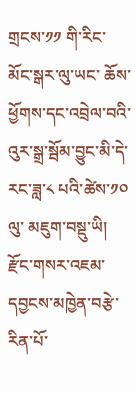གྲངས་༡༡ གི་རིང་ མོང་སྒར་ལུ་ཡང་ ཆོས་ཕྱོགས་དང་འབྲེལ་བའི་ འུར་སྒྲ་སྦོམ་བྱུང་མི་དེ་ རང་ཟླ་༨ པའི་ཚེས་༡༠ ལུ་ མཇུག་བསྡུ་ཡི།
རྫོང་གསར་འཇམ་དབྱངས་མཁྱེན་བརྩེ་རིན་པོ་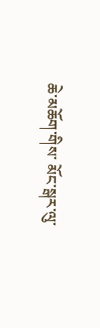ཆེ་མཆོག་གིས་ མོང་སྒར་ལུ་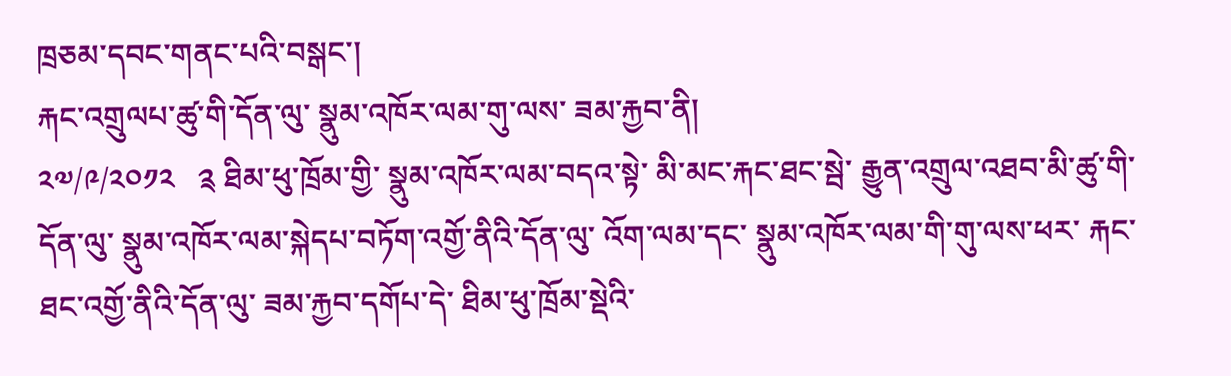ཁྲཅམ་དབང་གནང་པའི་བསྒང་།
རྐང་འགྲུལཔ་ཚུ་གི་དོན་ལུ་ སྣུམ་འཁོར་ལམ་གུ་ལས་ ཟམ་རྐྱབ་ནི།
༢༧/༩/༢༠༡༢   ༉ ཐིམ་ཕུ་ཁྲོམ་གྱི་ སྣུམ་འཁོར་ལམ་བདའ་སྟེ་ མི་མང་རྐང་ཐང་སྦེ་ རྒྱུན་འགྲུལ་འཐབ་མི་ཚུ་གི་དོན་ལུ་ སྣུམ་འཁོར་ལམ་སྐེདཔ་བཏོག་འགྱོ་ནིའི་དོན་ལུ་ འོག་ལམ་དང་ སྣུམ་འཁོར་ལམ་གི་གུ་ལས་ཕར་ རྐང་ཐང་འགྱོ་ནིའི་དོན་ལུ་ ཟམ་རྐྱབ་དགོཔ་དེ་ ཐིམ་ཕུ་ཁྲོམ་སྡེའི་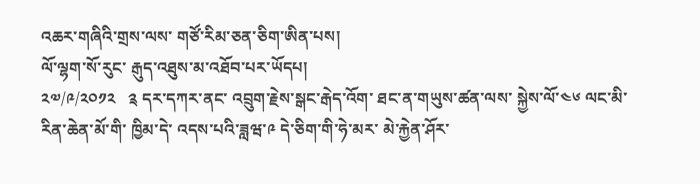འཆར་གཞིའི་གྲས་ལས་ གཙོ་རིམ་ཅན་ཅིག་ཨིན་པས།
ལོ་ལྷག་སོ་རུང་ རྒུད་འཐུས་མ་འཐོབ་པར་ཡོདཔ།
༢༧/༩/༢༠༡༢   ༉ དར་དཀར་ནང་ འབྲུག་རྗེས་སྒང་རྒེད་འོག་ ཐང་ན་གཡུས་ཚན་ལས་ སྐྱེས་ལོ་༤༦ ལང་མི་ རིན་ཆེན་མོ་གི་ ཁྱིམ་དེ་ འདས་པའི་ཟླཝ་༩ དེ་ཅིག་གི་ཧེ་མར་ མེ་རྐྱེན་ཤོར་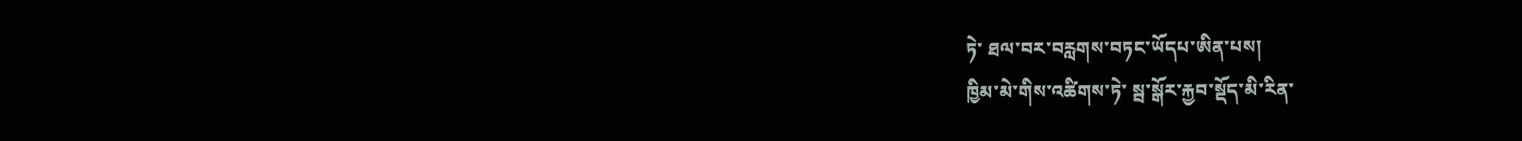ཏེ་ ཐལ་བར་བརླགས་བཏང་ཡོདཔ་ཨིན་པས།
ཁྱིམ་མེ་གིས་འཚིགས་ཏེ་ སྦ་སྒོར་རྐྱབ་སྡོད་མི་རིན་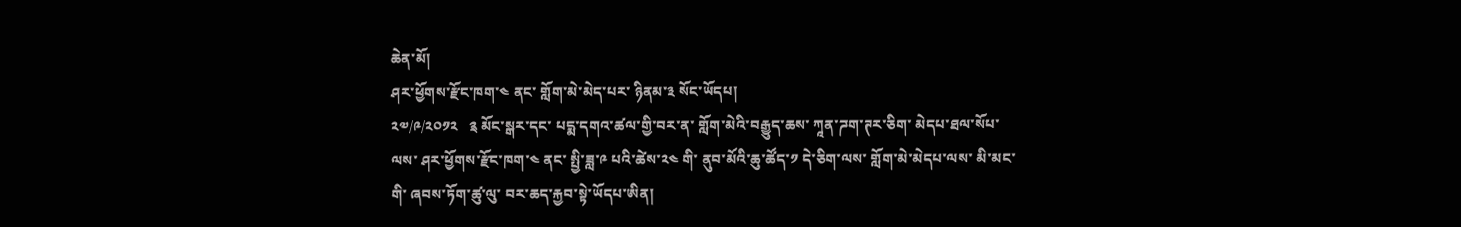ཆེན་མོ།
ཤར་ཕྱོགས་རྫོང་ཁག་༤ ནང་ གློག་མེ་མེད་པར་ ཉིནམ་༣ སོང་ཡོདཔ།
༢༧/༩/༢༠༡༢   ༉ མོང་སྒར་དང་ པདྨ་དགའ་ཚལ་གྱི་བར་ན་ གློག་མེའི་བརྒྱུད་ཆས་ ཀཱན་ཌག་ཊར་ཅིག་ མེདཔ་ཐལ་སོཔ་ལས་ ཤར་ཕྱོགས་རྫོང་ཁག་༤ ནང་ སྤྱི་ཟླ་༩ པའི་ཚེས་༢༤ གི་ ནུབ་མོའི་ཆུ་ཚོད་༡ དེ་ཅིག་ལས་ གློག་མེ་མེདཔ་ལས་ མི་མང་གི་ ཞབས་ཏོག་ཚུ་ལུ་ བར་ཆད་རྐྱབ་སྟེ་ཡོདཔ་ཨིན།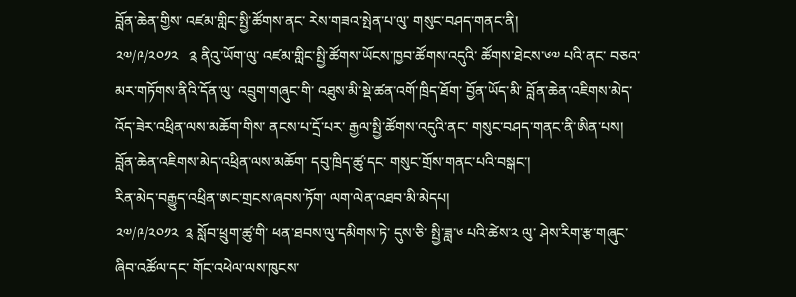བློན་ཆེན་གྱིས་ འཛམ་གླིང་སྤྱི་ཚོགས་ནང་ རེས་གཟའ་སྤེན་པ་ལུ་ གསུང་བཤད་གནང་ནི།
༢༧/༩/༢༠༡༢   ༉ ནིའུ་ཡོག་ལུ་ འཛམ་གླིང་སྤྱི་ཚོགས་ཡོངས་ཁྱབ་ཚོགས་འདུའི་ ཚོགས་ཐེངས་༦༧ པའི་ནང་ བཅའ་མར་གཏོགས་ནིའི་དོན་ལུ་ འབྲུག་གཞུང་གི་ འཐུས་མི་སྡེ་ཚན་འགོ་ཁྲིད་ཐོག་ བྱོན་ཡོད་མི་ བློན་ཆེན་འཇིགས་མེད་འོད་ཟེར་འཕྲིན་ལས་མཆོག་གིས་ ནངས་པ་དྲོ་པར་ རྒྱལ་སྤྱི་ཚོགས་འདུའི་ནང་ གསུང་བཤད་གནང་ནི་ཨིན་པས།
བློན་ཆེན་འཇིགས་མེད་འཕྲིན་ལས་མཆོག་ དབུ་ཁྲིད་ཚུ་དང་ གསུང་གྲོས་གནང་པའི་བསྒང་།
རིན་མེད་བརྒྱུད་འཕྲིན་ཨང་གྲངས་ཞབས་ཏོག་ ལག་ལེན་འཐབ་མི་མེདཔ།
༢༧/༩/༢༠༡༢  ༉ སློབ་ཕྲུག་ཚུ་གི་ ཕན་ཐབས་ལུ་དམིགས་ཏེ་ དུས་ཅི་ སྤྱི་ཟླ་༦ པའི་ཚེས་༢ ལུ་ ཤེས་རིག་རྩ་གཞུང་ཞིབ་འཚོལ་དང་ གོང་འཕེལ་ལས་ཁུངས་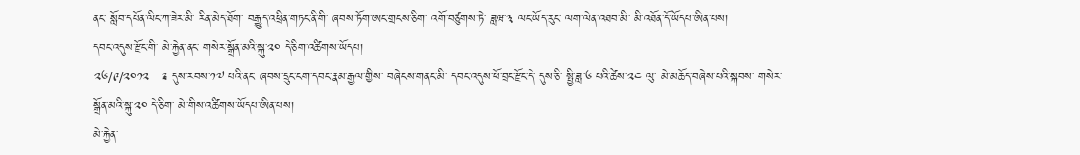ནང་ སློབ་དཔོན་ལིང་ཀ་ཟེར་མི་ རིན་མེད་ཐོག་ བརྒྱུད་འཕྲིན་གཏང་ནི་གི་ ཞབས་ཏོག་ཨང་གྲངས་ཅིག་ འགོ་བཙུགས་ཏེ་ ཟླཝ་༣ ལང་ཡོད་རུང་ ལག་ལེན་འཐབ་མི་ མི་འཐོན་དོ་ཡོདཔ་ཨིན་པས།
དབང་འདུས་རྫོང་གི་ མེ་རྐྱེན་ནང་ གསེར་སྒྲོན་མའི་སྐུ་༢༠ དེ་ཅིག་འཚིགས་ཡོདཔ།
༢༦/༩/༢༠༡༢   ༉ དུས་རབས་༡༧ པའི་ནང་ ཞབས་དྲུང་ངག་དབང་རྣམ་རྒྱལ་གྱིས་ བཞེངས་གནང་མི་ དབང་འདུས་ཕོ་བྲང་རྫོང་དེ་ དུས་ཅི་ སྤྱི་ཟླ་༦ པའི་ཚེས་༢༤ ལུ་ མེ་མཆོད་བཞེས་པའི་སྐབས་ གསེར་སྒྲོན་མའི་སྐུ་༢༠ དེ་ཅིག་ མེ་གིས་འཚིགས་ཡོདཔ་ཨིན་པས།
མེ་རྐྱེན་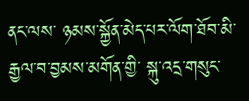ནང་ལས་ ཉམས་སྐྱོན་མེད་པར་ལོག་ཐོབ་མི་ རྒྱལ་བ་བྱམས་མགོན་གྱི་ སྐུ་འདྲ་གསུང་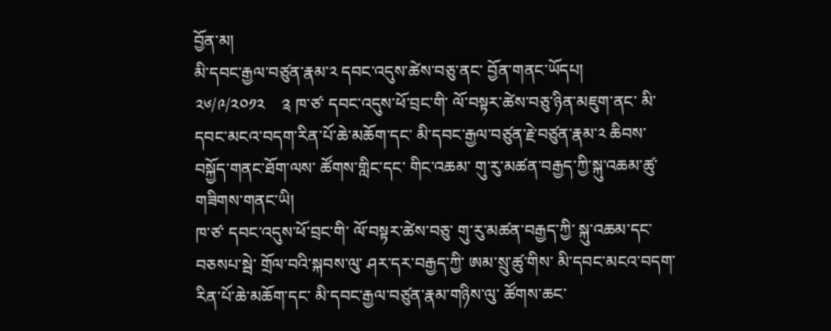བྱོན་མ།
མི་དབང་རྒྱལ་བཙུན་རྣམ་༢ དབང་འདུས་ཚེས་བཅུ་ནང་ བྱོན་གནང་ཡོདཔ།
༢༦/༩/༢༠༡༢    ༉ ཁ་ཙ་ དབང་འདུས་ཕོ་བྲང་གི་ ལོ་བསྟར་ཚེས་བཅུ་ཉིན་མཇུག་ནང་ མི་དབང་མངའ་བདག་རིན་པོ་ཆེ་མཆོག་དང་ མི་དབང་རྒྱལ་བཙུན་རྗེ་བཙུན་རྣམ་༢ ཆིབས་བསྐྱོད་གནང་ཐོག་ལས་ ཚོགས་གླིང་དང་ གིང་འཆམ་ གུ་རུ་མཚན་བརྒྱད་ཀྱི་སྐུ་འཆམ་ཚུ་ གཟིགས་གནང་ཡི།
ཁ་ཙ་ དབང་འདུས་ཕོ་བྲང་གི་ ལོ་བསྟར་ཚེས་བཅུ་ གུ་རུ་མཚན་བརྒྱད་ཀྱི་ སྐུ་འཆམ་དང་བཅསཔ་སྦེ་ གྲོལ་བའི་སྐབས་ལུ་ ཤར་དར་བརྒྱད་ཀྱི་ ཨམ་སྲུ་ཚུ་གིས་ མི་དབང་མངའ་བདག་རིན་པོ་ཆེ་མཆོག་དང་ མི་དབང་རྒྱལ་བཙུན་རྣམ་གཉིས་ལུ་ ཚོགས་ཆང་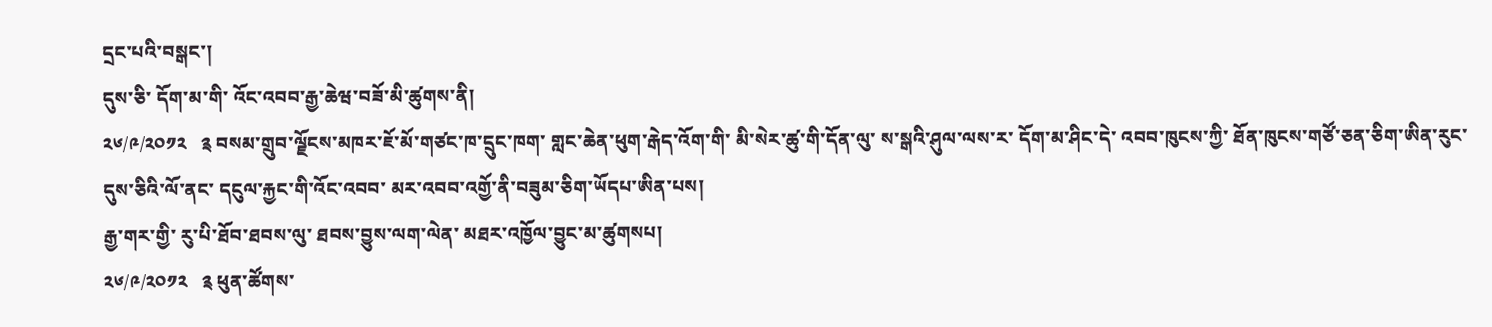དྲང་པའི་བསྒང་།
དུས་ཅི་ དོག་མ་གི་ འོང་འབབ་རྒྱ་ཆེཝ་བཟོ་མི་ཚུགས་ནི།
༢༦/༩/༢༠༡༢   ༉ བསམ་གྲུབ་ལྗོངས་མཁར་ཇོ་མོ་གཙང་ཁ་དྲུང་ཁག་ གླང་ཆེན་ཕུག་རྒེད་འོག་གི་ མི་སེར་ཚུ་གི་དོན་ལུ་ ས་སྒའི་ཤུལ་ལས་ར་ དོག་མ་ཤིང་དེ་ འབབ་ཁུངས་ཀྱི་ ཐོན་ཁུངས་གཙོ་ཅན་ཅིག་ཨིན་རུང་ དུས་ཅིའི་ལོ་ནང་ དངུལ་རྐྱང་གི་འོང་འབབ་ མར་འབབ་འགྱོ་ནི་བཟུམ་ཅིག་ཡོདཔ་ཨིན་པས།
རྒྱ་གར་གྱི་ རུ་པི་ཐོབ་ཐབས་ལུ་ ཐབས་བྱུས་ལག་ལེན་ མཐར་འཁྱོལ་བྱུང་མ་ཚུགསཔ།
༢༦/༩/༢༠༡༢   ༉ ཕུན་ཚོགས་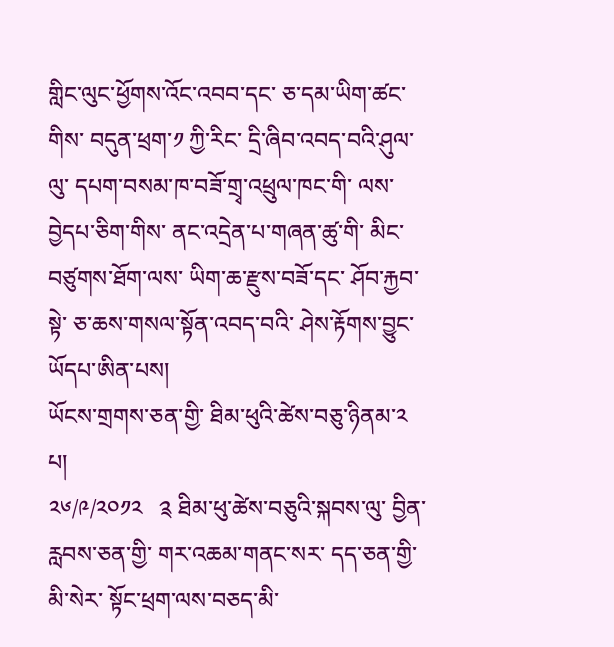གླིང་ལུང་ཕྱོགས་འོང་འབབ་དང་ ཅ་དམ་ཡིག་ཚང་གིས་ བདུན་ཕྲག་༡ ཀྱི་རིང་ དྲི་ཞིབ་འབད་བའི་ཤུལ་ལུ་ དཔག་བསམ་ཁ་བཟོ་གྲྭ་འཕྲུལ་ཁང་གི་ ལས་བྱེདཔ་ཅིག་གིས་ ནང་འདྲེན་པ་གཞན་ཚུ་གི་ མིང་བཙུགས་ཐོག་ལས་ ཡིག་ཆ་རྫུས་བཟོ་དང་ ཤོབ་རྐྱབ་སྟེ་ ཅ་ཆས་གསལ་སྟོན་འབད་བའི་ ཤེས་རྟོགས་བྱུང་ཡོདཔ་ཨིན་པས།
ཡོངས་གྲགས་ཅན་གྱི་ ཐིམ་ཕུའི་ཚེས་བཅུ་ཉིནམ་༢ པ།
༢༦/༩/༢༠༡༢   ༉ ཐིམ་ཕུ་ཚེས་བཅུའི་སྐབས་ལུ་ བྱིན་རླབས་ཅན་གྱི་ གར་འཆམ་གནང་སར་ དད་ཅན་གྱི་མི་སེར་ སྟོང་ཕྲག་ལས་བཅད་མི་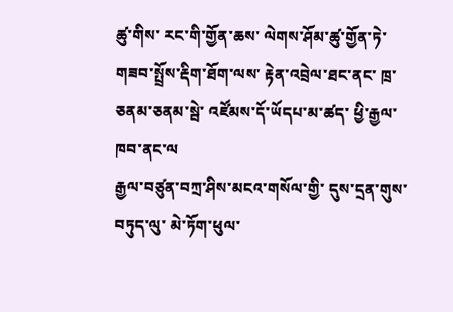ཚུ་གིས་ རང་གི་གྱོན་ཆས་ ལེགས་ཤོམ་ཚུ་གྱོན་ཏེ་ གཟབ་སྤྲོས་རྡིག་ཐོག་ལས་ རྟེན་འབྲེལ་ཐང་ནང་ ཁྲ་ཅནམ་ཅནམ་སྦེ་ འཛོམས་དོ་ཡོདཔ་མ་ཚད་ ཕྱི་རྒྱལ་ཁབ་ནང་ལ
རྒྱལ་བཙུན་བཀྲ་ཤིས་མངའ་གསོལ་གྱི་ དུས་དྲན་གུས་བཏུད་ལུ་ མེ་ཏོག་ཕུལ་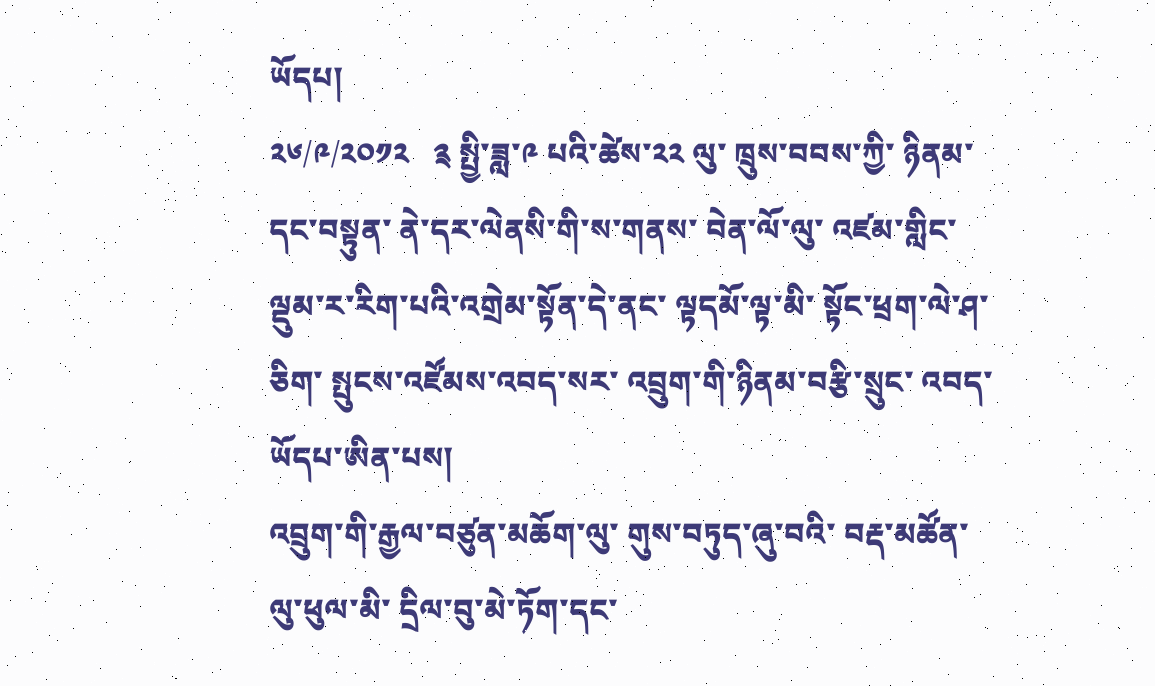ཡོདཔ།
༢༦/༩/༢༠༡༢   ༉ སྤྱི་ཟླ་༩ པའི་ཚེས་༢༢ ལུ་ ཁྲུས་བབས་ཀྱི་ ཉིནམ་དང་བསྟུན་ ནེ་དར་ལེནསི་གི་ས་གནས་ བེན་ལོ་ལུ་ འཛམ་གླིང་ལྡུམ་ར་རིག་པའི་འགྲེམ་སྟོན་དེ་ནང་ ལྟདམོ་ལྟ་མི་ སྟོང་ཕྲག་ལེ་ཤ་ཅིག་ སྤུངས་འཛོམས་འབད་སར་ འབྲུག་གི་ཉིནམ་བརྩི་སྲུང་ འབད་ཡོདཔ་ཨིན་པས།
འབྲུག་གི་རྒྱལ་བཙུན་མཆོག་ལུ་ གུས་བཏུད་ཞུ་བའི་ བརྡ་མཚོན་ལུ་ཕུལ་མི་ དྲིལ་བུ་མེ་ཏོག་དང་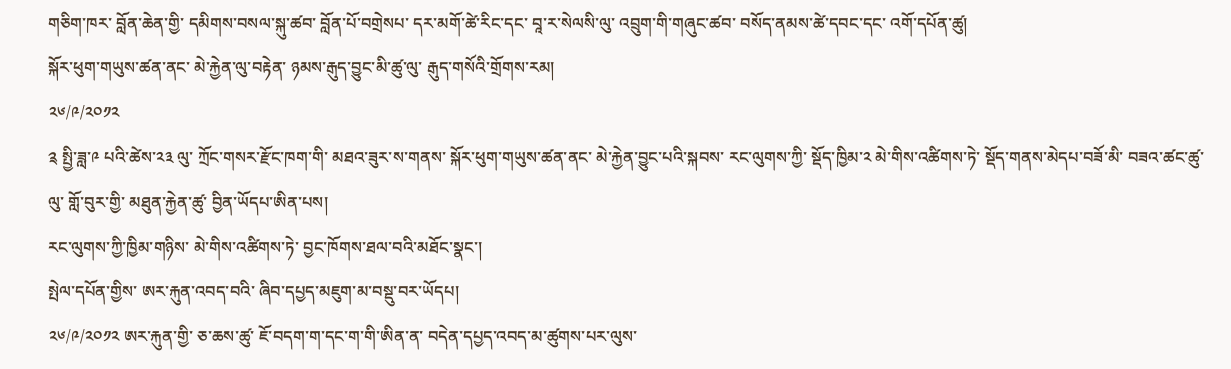གཅིག་ཁར་ བློན་ཆེན་གྱི་ དམིགས་བསལ་སྐུ་ཚབ་ བློན་པོ་བགྲེསཔ་ དར་མགོ་ཚེ་རིང་དང་ བཱ་ར་སེལསི་ལུ་ འབྲུག་གི་གཞུང་ཚབ་ བསོད་ནམས་ཚེ་དབང་དང་ འགོ་དཔོན་ཚུ།
སྐོར་ཕུག་གཡུས་ཚན་ནང་ མེ་རྐྱེན་ལུ་བརྟེན་ ཉམས་རྒུད་བྱུང་མི་ཚུ་ལུ་ རྒུད་གསོའི་གྲོགས་རམ།
༢༦/༩/༢༠༡༢
༉ སྤྱི་ཟླ་༩ པའི་ཚེས་༢༣ ལུ་ ཀྲོང་གསར་རྫོང་ཁག་གི་ མཐའ་ཟུར་ས་གནས་ སྐོར་ཕུག་གཡུས་ཚན་ནང་ མེ་རྐྱེན་བྱུང་པའི་སྐབས་ རང་ལུགས་ཀྱི་ སྡོད་ཁྱིམ་༢ མེ་གིས་འཚིགས་ཏེ་ སྡོད་གནས་མེདཔ་བཟོ་མི་ བཟའ་ཚང་ཚུ་ལུ་ གློ་བུར་གྱི་ མཐུན་རྐྱེན་ཚུ་ བྱིན་ཡོདཔ་ཨིན་པས།
རང་ལུགས་ཀྱི་ཁྱིམ་གཉིས་ མེ་གིས་འཚིགས་ཏེ་ བྱང་ཁོགས་ཐལ་བའི་མཐོང་སྣང་།
སྤེལ་དཔོན་གྱིས་ ཨར་རྐུན་འབད་བའི་ ཞིབ་དཔྱད་མཇུག་མ་བསྡུ་བར་ཡོདཔ།
༢༦/༩/༢༠༡༢ ཨར་རྐུན་གྱི་ ཅ་ཆས་ཚུ་ ཇོ་བདག་ག་དང་ག་གི་ཨིན་ན་ བདེན་དཔྱད་འབད་མ་ཚུགས་པར་ལུས་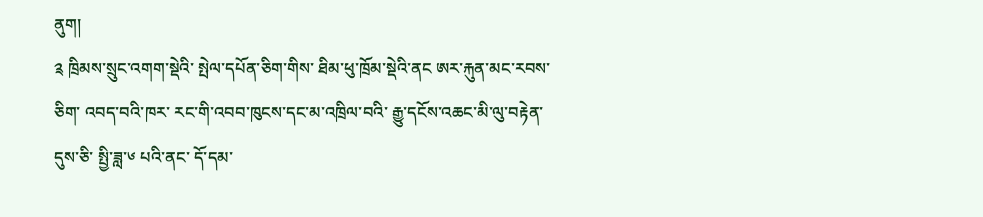ནུག།
༉ ཁྲིམས་སྲུང་འགག་སྡེའི་ སྤེལ་དཔོན་ཅིག་གིས་ ཐིམ་ཕུ་ཁྲོམ་སྡེའི་ནང ཨར་རྐུན་མང་རབས་ཅིག་ འབད་བའི་ཁར་ རང་གི་འབབ་ཁུངས་དང་མ་འཁྲིལ་བའི་ རྒྱུ་དངོས་འཆང་མི་ལུ་བརྟེན་ དུས་ཅི་ སྤྱི་ཟླ་༦ པའི་ནང་ དོ་དམ་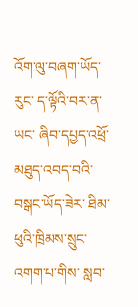འོག་ལུ་བཞག་ཡོད་རུང་ ད་ལྟོའི་བར་ན་ཡང་ ཞིབ་དཔྱད་འཕྲོ་མཐུད་འབད་བའི་བསྒང་ཡོད་ཟེར་ ཐིམ་ཕུའི་ཁྲིམས་སྲུང་འགག་པ་གིས་ སླབ་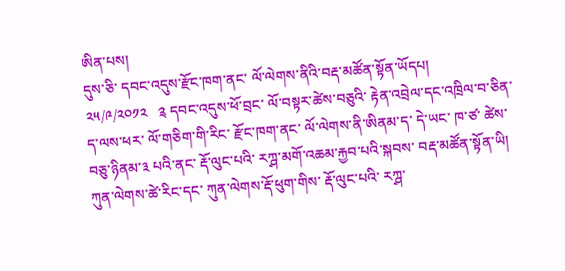ཨིན་པས།
དུས་ཅི་ དབང་འདུས་རྫོང་ཁག་ནང་ ལོ་ལེགས་ནིའི་བརྡ་མཚོན་སྟོན་ཡོདཔ།
༢༥/༩/༢༠༡༢   ༉ དབང་འདུས་ཕོ་བྲང་ ལོ་བསྟར་ཚེས་བཅུའི་ རྟེན་འབྲེལ་དང་འཁྲིལ་བ་ཅིན་ ད་ལས་ཕར་ ལོ་གཅིག་གི་རིང་ རྫོང་ཁག་ནང་ ལོ་ལེགས་ནི་ཨིནམ་ད་ དེ་ཡང་ ཁ་ཙ་ ཚེས་བཅུ་ཉིནམ་༣ པའི་ནང་ རྡོ་ལུང་པའི་ རཀྴ་མགོ་འཆམ་རྐྱབ་པའི་སྐབས་ བརྡ་མཚོན་སྟོན་ཡི།
ཀུན་ལེགས་ཚེ་རིང་དང་ ཀུན་ལེགས་རྡོ་ཕུག་གིས་ རྡོ་ལུང་པའི་ རཀྴ་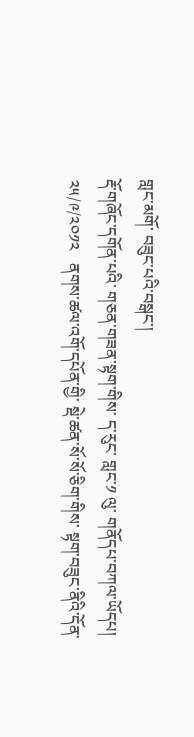གླང་མགོ་ བཟུང་པའི་བསྒང་།
རྡོ་གཞོང་དགོན་པའི་ གཅན་གཟན་སྟག་གིས་ ད་རུང་ གླང་༡ ལུ་ གནོདཔ་བཀལ་ཡོདཔ།
༢༥/༩/༢༠༡༢   ནགས་ཚལ་འགོ་དཔོན་གྱི་ སྡེ་ཚན་སོ་སོ་ཅིག་གིས་ སྟག་བཟུང་ནིའི་དོན་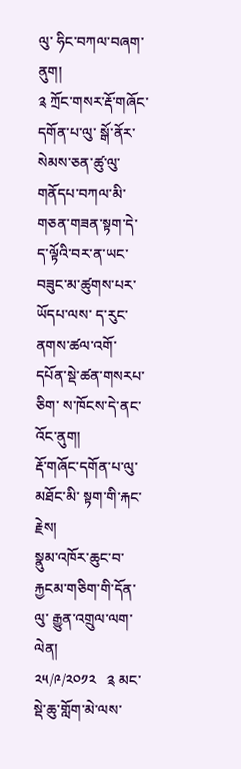ལུ་ ཧིང་བཀལ་བཞག་ནུག།
༉ ཀྲོང་གསར་རྡོ་གཞོང་དགོན་པ་ལུ་ སྒོ་ནོར་སེམས་ཅན་ཚུ་ལུ་ གནོདཔ་བཀལ་མི་ གཅན་གཟན་སྟག་དེ་ ད་ལྟོའི་བར་ན་ཡང་ བཟུང་མ་ཚུགས་པར་ཡོདཔ་ལས་ ད་རུང་ ནགས་ཚལ་འགོ་དཔོན་སྡེ་ཚན་གསརཔ་ཅིག་ ས་ཁོངས་དེ་ནང་འོང་ནུག།
རྡོ་གཞོང་དགོན་པ་ལུ་མཐོང་མི་ སྟག་གི་རྐང་རྗེས།
སྣུམ་འཁོར་ཆུང་བ་རྐྱངམ་གཅིག་གི་དོན་ལུ་ རྒྱུན་འགྲུལ་ལག་ལེན།
༢༥/༩/༢༠༡༢   ༉ མང་སྡེ་ཆུ་གློག་མེ་ལས་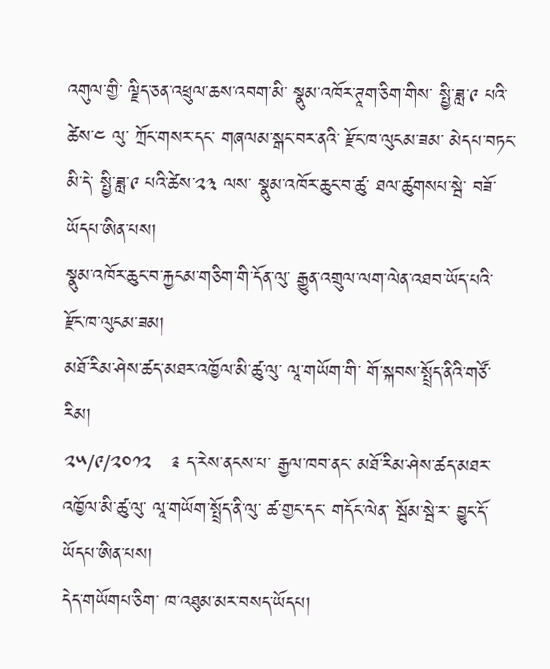འགུལ་གྱི་ ལྗིད་ཅན་འཕྲུལ་ཆས་འབག་མི་ སྣུམ་འཁོར་ཊཱག་ཅིག་གིས་ སྤྱི་ཟླ་༩ པའི་ཚེས་༤ ལུ་ ཀྲོང་གསར་དང་ གཞལམ་སྒང་བར་ནའི་ རྫོང་ཁ་ལུངམ་ཟམ་ མེདཔ་བཏང་མི་དེ་ སྤྱི་ཟླ་༩ པའི་ཚེས་༢༣ ལས་ སྣུམ་འཁོར་ཆུང་བ་ཚུ་ ཐལ་ཚུགསཔ་སྦེ་ བཟོ་ཡོདཔ་ཨིན་པས།
སྣུམ་འཁོར་ཆུང་བ་རྐྱངམ་གཅིག་གི་དོན་ལུ་ རྒྱུན་འགྲུལ་ལག་ལེན་འཐབ་ཡོད་པའི་ རྫོང་ཁ་ལུངམ་ཟམ།
མཐོ་རིམ་ཤེས་ཚད་མཐར་འཁྱོལ་མི་ཚུ་ལུ་ ལཱ་གཡོག་གི་ གོ་སྐབས་སྤྲོད་ནིའི་གཙོ་རིམ།
༢༥/༩/༢༠༡༢   ༉ ད་རེས་ནངས་པ་ རྒྱལ་ཁབ་ནང་ མཐོ་རིམ་ཤེས་ཚད་མཐར་འཁྱོལ་མི་ཚུ་ལུ་ ལཱ་གཡོག་སྤྲོད་ནི་ལུ་ ཚ་གྱང་དང་ གདོང་ལེན་ སྦོམ་སྦེ་ར་ བྱུང་དོ་ཡོདཔ་ཨིན་པས།
དེད་གཡོགཔ་ཅིག་ ཁ་འཐུམ་མར་བསད་ཡོདཔ།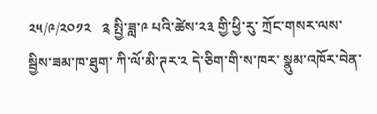༢༥/༩/༢༠༡༢   ༉ སྤྱི་ཟླ་༩ པའི་ཚེས་༢༣ གྱི་ཕྱི་རུ་ ཀྲོང་གསར་ལས་ སྦྱིས་ཟམ་ཁ་ཐུག་ ཀི་ལོ་མི་ཊར་༢ དེ་ཅིག་གི་ས་ཁར་ སྣུམ་འཁོར་བེན་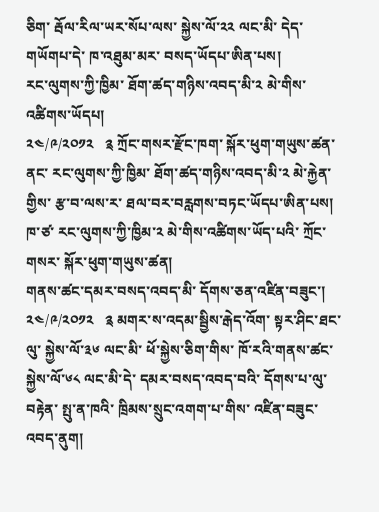ཅིག་ རྦོལ་རིལ་ཡར་སོཔ་ལས་ སྐྱེས་ལོ་༢༢ ལང་མི་ དེད་གཡོགཔ་དེ་ ཁ་འཐུམ་མར་ བསད་ཡོདཔ་ཨིན་པས།
རང་ལུགས་ཀྱི་ཁྱིམ་ ཐོག་ཚད་གཉིས་འབད་མི་༢ མེ་གིས་འཚིགས་ཡོདཔ།
༢༤/༩/༢༠༡༢   ༉ ཀྲོང་གསར་རྫོང་ཁག་ སྐོར་ཕུག་གཡུས་ཚན་ནང་ རང་ལུགས་ཀྱི་ཁྱིམ་ ཐོག་ཚད་གཉིས་འབད་མི་༢ མེ་རྐྱེན་གྱིས་ རྩ་བ་ལས་ར་ ཐལ་བར་བརླགས་བཏང་ཡོདཔ་ཨིན་པས།
ཁ་ཙ་ རང་ལུགས་ཀྱི་ཁྱིམ་༢ མེ་གིས་འཚིགས་ཡོད་པའི་ ཀྲོང་གསར་ སྐོར་ཕུག་གཡུས་ཚན།
གནས་ཚང་དམར་བསད་འབད་མི་ དོགས་ཅན་འཛིན་བཟུང་།
༢༤/༩/༢༠༡༢   ༉ མགར་ས་འདམ་སྦྱིས་རྒེད་འོག་ སྟར་ཤིང་ཐང་ལུ་ སྐྱེས་ལོ་༣༦ ལང་མི་ ཕོ་སྐྱེས་ཅིག་གིས་ ཁོ་རའི་གནས་ཚང་ སྐྱེས་ལོ་༦༨ ལང་མི་དེ་ དམར་བསད་འབད་བའི་ དོགས་པ་ལུ་བརྟེན་ སྤུ་ན་ཁའི་ ཁྲིམས་སྲུང་འགག་པ་གིས་ འཛིན་བཟུང་འབད་ནུག།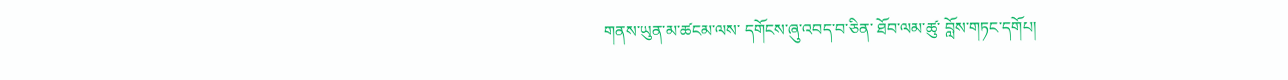གནས་ཡུན་མ་ཚངམ་ལས་ དགོངས་ཞུ་འབད་བ་ཅིན་ ཐོབ་ལམ་ཚུ་ བློས་གཏང་དགོཔ།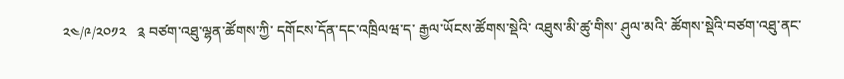༢༤/༩/༢༠༡༢   ༉ བཙག་འཐུ་ལྷན་ཚོགས་ཀྱི་ དགོངས་དོན་དང་འཁྲིལཝ་ད་ རྒྱལ་ཡོངས་ཚོགས་སྡེའི་ འཐུས་མི་ཚུ་གིས་ ཤུལ་མའི་ ཚོགས་སྡེའི་བཙག་འཐུ་ནང་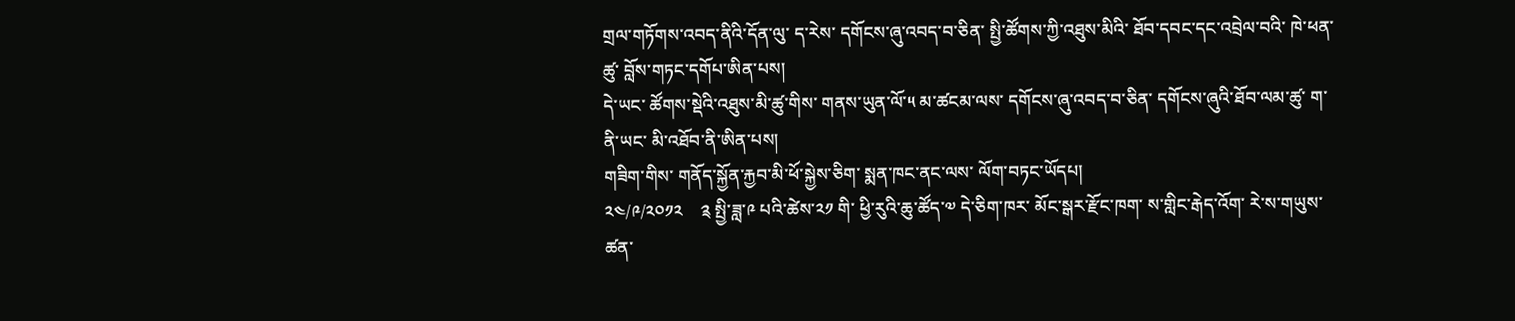གྲལ་གཏོགས་འབད་ནིའི་དོན་ལུ་ ད་རེས་ དགོངས་ཞུ་འབད་བ་ཅིན་ སྤྱི་ཚོགས་ཀྱི་འཐུས་མིའི་ ཐོབ་དབང་དང་འབྲེལ་བའི་ ཁེ་ཕན་ཚུ་ བློས་གཏང་དགོཔ་ཨིན་པས།
དེ་ཡང་ ཚོགས་སྡེའི་འཐུས་མི་ཚུ་གིས་ གནས་ཡུན་ལོ་༥ མ་ཚངམ་ལས་ དགོངས་ཞུ་འབད་བ་ཅིན་ དགོངས་ཞུའི་ཐོབ་ལམ་ཚུ་ ག་ནི་ཡང་ མི་འཐོབ་ནི་ཨིན་པས།
གཟིག་གིས་ གནོད་སྐྱོན་རྐྱབ་མི་ཕོ་སྐྱེས་ཅིག་ སྨན་ཁང་ནང་ལས་ ལོག་བཏང་ཡོདཔ།
༢༤/༩/༢༠༡༢    ༉ སྤྱི་ཟླ་༩ པའི་ཚེས་༢༡ གི་ ཕྱི་རུའི་ཆུ་ཚོད་༧ དེ་ཅིག་ཁར་ མོང་སྒར་རྫོང་ཁག་ ས་གླིང་རྒེད་འོག་ རེ་ས་གཡུས་ཚན་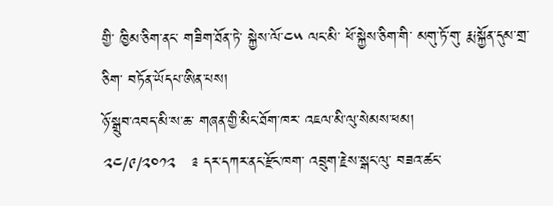གྱི་ ཁྱིམ་ཅིག་ནང་ གཟིག་ཐོན་ཏེ་ སྐྱེས་ལོ་༤༥ ལང་མི་ ཕོ་སྐྱེས་ཅིག་གི་ མགུ་ཏོ་གུ་ རྨ་སྐྱོན་དུམ་གྲ་ཅིག་ བཏོན་ཡོདཔ་ཨིན་པས།
ཉོ་སྒྲུབ་འབད་མི་ས་ཆ་ གཞན་གྱི་མིང་ཐོག་ཁར་ འཇལ་མི་ལུ་སེམས་ཕམ།
༢༤/༩/༢༠༡༢   ༉ དར་དཀར་ནང་རྫོང་ཁག་ འབྲུག་རྗེས་སྒང་ལུ་ བཟའ་ཚང་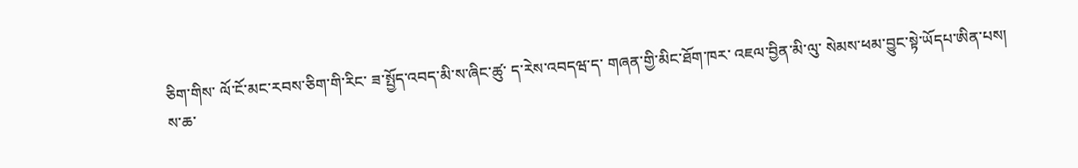ཅིག་གིས་ ལོ་ངོ་མང་རབས་ཅིག་གི་རིང་ ཟ་སྤྱོད་འབད་མི་ས་ཞིང་ཚུ་ ད་རེས་འབདཝ་ད་ གཞན་གྱི་མིང་ཐོག་ཁར་ འཇལ་བྱིན་མི་ལུ་ སེམས་ཕམ་བྱུང་སྟེ་ཡོདཔ་ཨིན་པས།
ས་ཆ་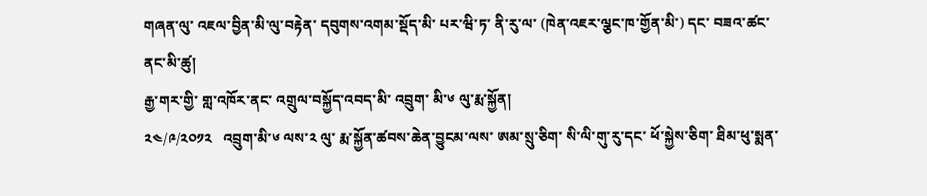གཞན་ལུ་ འཇལ་བྱིན་མི་ལུ་བརྟེན་ དབུགས་འགམ་སྡོད་མི་ པར་ཝི་ཏ་ ནི་རུ་ལ་ (ཁེན་འཇར་ལྕང་ཁ་གྱོན་མི་) དང་ བཟའ་ཚང་ནང་མི་ཚུ།
རྒྱ་གར་གྱི་ གླ་འཁོར་ནང་ འགྲུལ་བསྐྱོད་འབད་མི་ འབྲུག་ མི་༦ ལུ་རྨ་སྐྱོན།
༢༤/༩/༢༠༡༢   འབྲུག་མི་༦ ལས་༢ ལུ་ རྨ་སྐྱོན་ཚབས་ཆེན་བྱུངམ་ལས་ ཨམ་སྲུ་ཅིག་ སི་ལི་གུ་རུ་དང་ ཕོ་སྐྱེས་ཅིག་ ཐིམ་ཕུ་སྨན་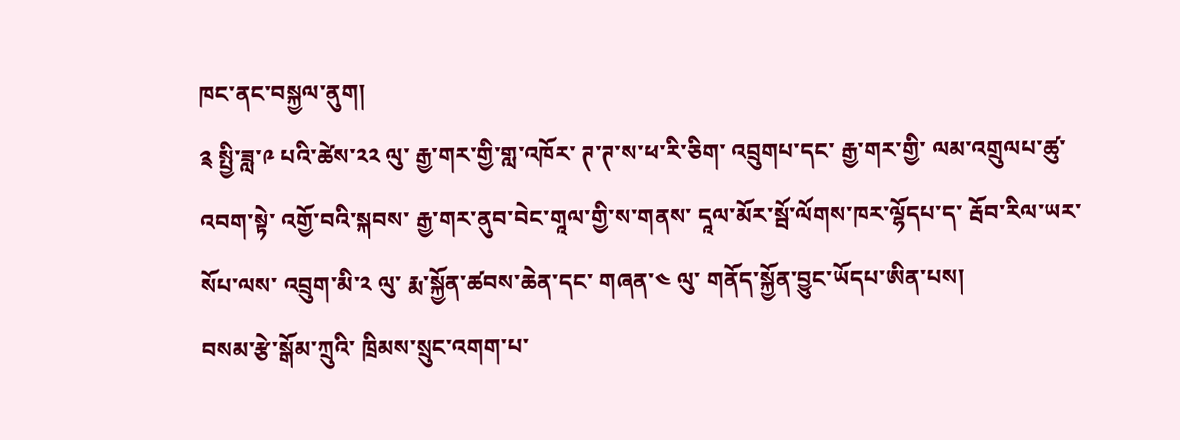ཁང་ནང་བསྐྱལ་ནུག།
༉ སྤྱི་ཟླ་༩ པའི་ཚེས་༢༢ ལུ་ རྒྱ་གར་གྱི་གླ་འཁོར་ ཊ་ཊ་ས་ཕ་རི་ཅིག་ འབྲུགཔ་དང་ རྒྱ་གར་གྱི་ ལམ་འགྲུལཔ་ཚུ་འབག་སྟེ་ འགྱོ་བའི་སྐབས་ རྒྱ་གར་ནུབ་བེང་གཱལ་གྱི་ས་གནས་ དཱལ་མོར་སྦོ་ལོགས་ཁར་ལྷོདཔ་ད་ རྦོབ་རིལ་ཡར་སོཔ་ལས་ འབྲུག་མི་༢ ལུ་ རྨ་སྐྱོན་ཚབས་ཆེན་དང་ གཞན་༤ ལུ་ གནོད་སྐྱོན་བྱུང་ཡོདཔ་ཨིན་པས།
བསམ་རྩེ་སྒོམ་ཀྲུའི་ ཁྲིམས་སྲུང་འགག་པ་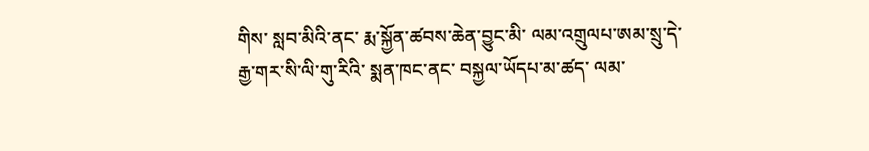གིས་ སླབ་མིའི་ནང་ རྨ་སྐྱོན་ཚབས་ཆེན་བྱུང་མི་ ལམ་འགྲུལཔ་ཨམ་སྲུ་དེ་ རྒྱ་གར་སི་ལི་གུ་རིའི་ སྨན་ཁང་ནང་ བསྐྱལ་ཡོདཔ་མ་ཚད་ ལམ་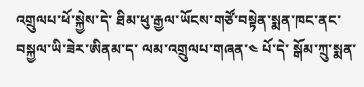འགྲུལཔ་ཕོ་སྐྱེས་དེ་ ཐིམ་ཕུ་རྒྱལ་ཡོངས་གཙོ་བསྟེན་སྨན་ཁང་ནང་ བསྐྱལ་ཡི་ཟེར་ཨིནམ་ད་ ལམ་འགྲུལཔ་གཞན་༤ པོ་དེ་ སྒོམ་ཀྲུ་སྨན་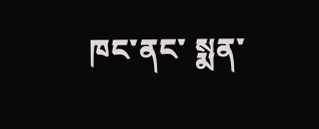ཁང་ནང་ སྨན་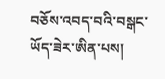བཅོས་འབད་བའི་བསྒང་ཡོད་ཟེར་ཨིན་པས།